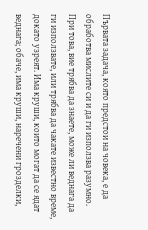Първата задача, която предстои на човека, е да обработва мислите си и да ги използва разумно. При това, вие трябва да знаете, може ли веднага да ги използвате, или трябва да чакате известно време, докато узреят. Има круши, които могат да се ядат веднага; обаче, има круши, наречени грозделки,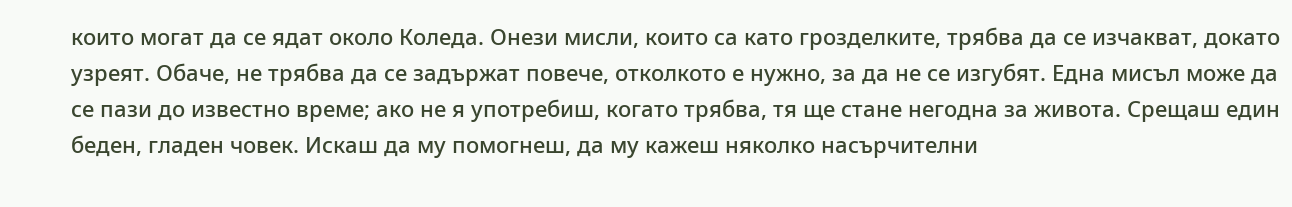които могат да се ядат около Коледа. Онези мисли, които са като грозделките, трябва да се изчакват, докато узреят. Обаче, не трябва да се задържат повече, отколкото е нужно, за да не се изгубят. Една мисъл може да се пази до известно време; ако не я употребиш, когато трябва, тя ще стане негодна за живота. Срещаш един беден, гладен човек. Искаш да му помогнеш, да му кажеш няколко насърчителни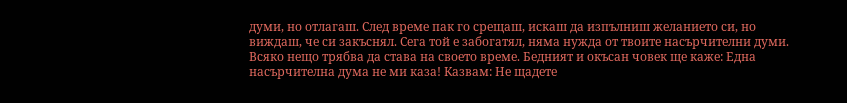думи, но отлагаш. След време пак го срещаш, искаш да изпълниш желанието си, но виждаш, че си закъснял. Сега той е забогатял, няма нужда от твоите насърчителни думи. Всяко нещо трябва да става на своето време. Бедният и окъсан човек ще каже: Една насърчителна дума не ми каза! Казвам: Не щадете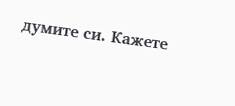думите си. Кажете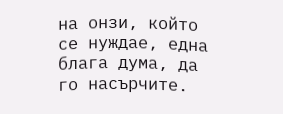на онзи, който се нуждае, една блага дума, да го насърчите.